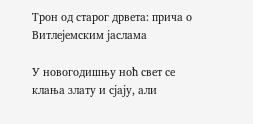Трон од старог дрвета: прича о Витлејемским јаслама

У новогодишњу ноћ свет се клања злату и сјају, али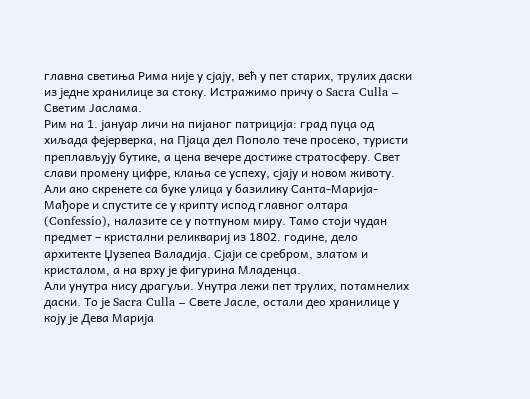главна светиња Рима није у сјају, већ у пет старих, трулих даски из једне хранилице за стоку. Истражимо причу о Sacra Culla – Светим Јаслама.
Рим на 1. јануар личи на пијаног патриција: град пуца од хиљада фејерверка, на Пјаца дел Пополо тече просеко, туристи преплављују бутике, а цена вечере достиже стратосферу. Свет слави промену цифре, клања се успеху, сјају и новом животу.
Али ако скренете са буке улица у базилику Санта-Марија-Мађоре и спустите се у крипту испод главног олтара (Confessio), налазите се у потпуном миру. Тамо стоји чудан предмет – кристални реликвариј из 1802. године, дело архитекте Џузепеа Валадија. Сјаји се сребром, златом и кристалом, а на врху је фигурина Младенца.
Али унутра нису драгуљи. Унутра лежи пет трулих, потамнелих даски. То је Sacra Culla – Свете Јасле, остали део хранилице у коју је Дева Марија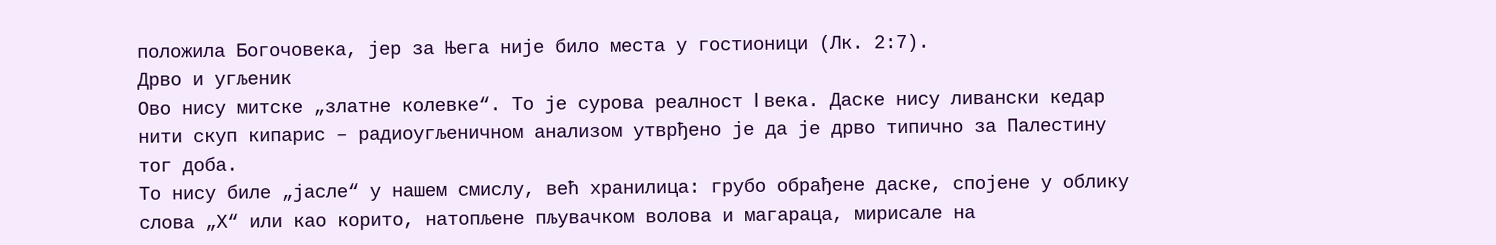положила Богочовека, јер за Њега није било места у гостионици (Лк. 2:7).
Дрво и угљеник
Ово нису митске „златне колевке“. То је сурова реалност I века. Даске нису ливански кедар нити скуп кипарис – радиоугљеничном анализом утврђено је да је дрво типично за Палестину тог доба.
То нису биле „јасле“ у нашем смислу, већ хранилица: грубо обрађене даске, спојене у облику слова „Х“ или као корито, натопљене пљувачком волова и магараца, мирисале на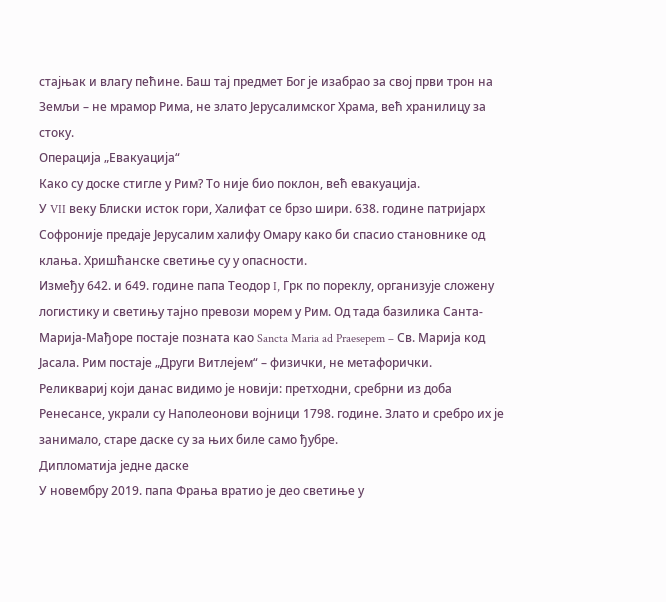стајњак и влагу пећине. Баш тај предмет Бог је изабрао за свој први трон на Земљи – не мрамор Рима, не злато Јерусалимског Храма, већ хранилицу за стоку.
Операција „Евакуација“
Како су доске стигле у Рим? То није био поклон, већ евакуација.
У VII веку Блиски исток гори, Халифат се брзо шири. 638. године патријарх Софроније предаје Јерусалим халифу Омару како би спасио становнике од клања. Хришћанске светиње су у опасности.
Између 642. и 649. године папа Теодор I, Грк по пореклу, организује сложену логистику и светињу тајно превози морем у Рим. Од тада базилика Санта-Марија-Мађоре постаје позната као Sancta Maria ad Praesepem – Св. Марија код Јасала. Рим постаје „Други Витлејем“ – физички, не метафорички.
Реликвариј који данас видимо је новији: претходни, сребрни из доба Ренесансе, украли су Наполеонови војници 1798. године. Злато и сребро их је занимало, старе даске су за њих биле само ђубре.
Дипломатија једне даске
У новембру 2019. папа Фрања вратио је део светиње у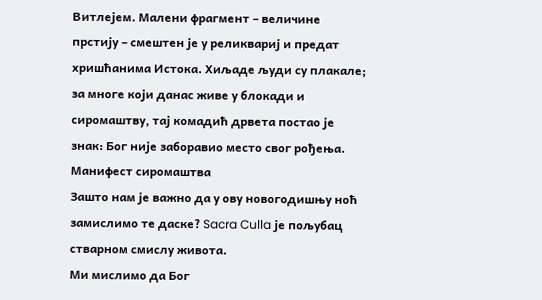Витлејем. Малени фрагмент – величине прстију – смештен је у реликвариј и предат хришћанима Истока. Хиљаде људи су плакале; за многе који данас живе у блокади и сиромаштву, тај комадић дрвета постао је знак: Бог није заборавио место свог рођења.
Манифест сиромаштва
Зашто нам је важно да у ову новогодишњу ноћ замислимо те даске? Sacra Culla је пољубац стварном смислу живота.
Ми мислимо да Бог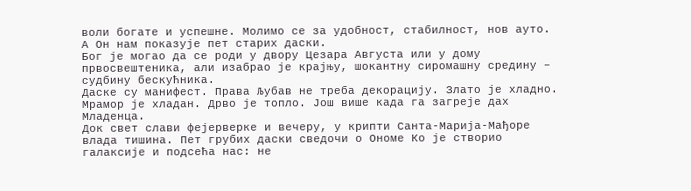воли богате и успешне. Молимо се за удобност, стабилност, нов ауто. А Он нам показује пет старих даски.
Бог је могао да се роди у двору Цезара Августа или у дому првосвештеника, али изабрао је крајњу, шокантну сиромашну средину – судбину бескућника.
Даске су манифест. Права Љубав не треба декорацију. Злато је хладно. Мрамор је хладан. Дрво је топло. Још више када га загреје дах Младенца.
Док свет слави фејерверке и вечеру, у крипти Санта-Марија-Мађоре влада тишина. Пет грубих даски сведочи о Ономе Ко је створио галаксије и подсећа нас: не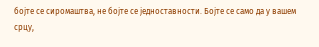бојте се сиромаштва, не бојте се једноставности. Бојте се само да у вашем срцу,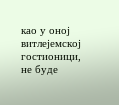као у оној витлејемској гостионици, не буде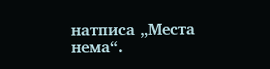натписа „Места нема“.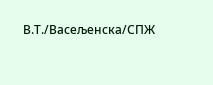В.Т./Васељенска/СПЖ